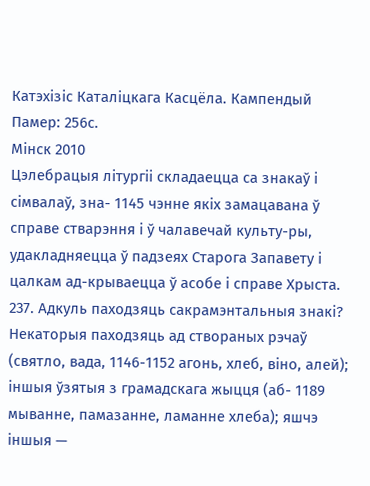Катэхізіс Каталіцкага Касцёла. Кампендый
Памер: 256с.
Мінск 2010
Цэлебрацыя літургіі складаецца са знакаў і сімвалаў, зна- 1145 чэнне якіх замацавана ў справе стварэння і ў чалавечай культу-ры, удакладняецца ў падзеях Старога Запавету і цалкам ад-крываецца ў асобе і справе Хрыста.
237. Адкуль паходзяць сакрамэнтальныя знакі?
Некаторыя паходзяць ад створаных рэчаў (святло, вада, 1146-1152 агонь, хлеб, віно, алей); іншыя ўзятыя з грамадскага жыцця (аб- 1189 мыванне, памазанне, ламанне хлеба); яшчэ іншыя —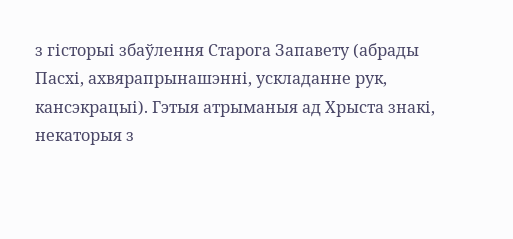з гісторыі збаўлення Старога Запавету (абрады Пасхі, ахвярапрынашэнні, ускладанне рук, кансэкрацыі). Гэтыя атрыманыя ад Хрыста знакі, некаторыя з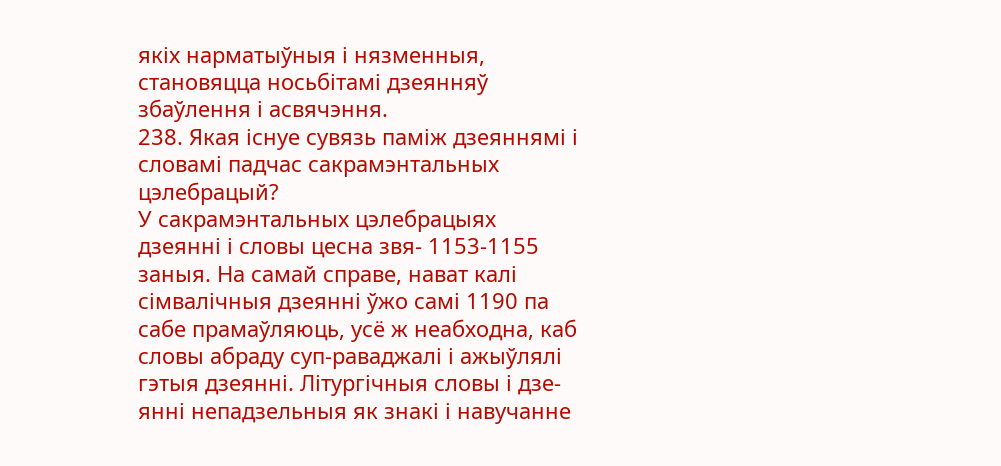якіх нарматыўныя і нязменныя, становяцца носьбітамі дзеянняў збаўлення і асвячэння.
238. Якая існуе сувязь паміж дзеяннямі і словамі падчас сакрамэнтальных цэлебрацый?
У сакрамэнтальных цэлебрацыях дзеянні і словы цесна звя- 1153-1155 заныя. На самай справе, нават калі сімвалічныя дзеянні ўжо самі 1190 па сабе прамаўляюць, усё ж неабходна, каб словы абраду суп-раваджалі і ажыўлялі гэтыя дзеянні. Літургічныя словы і дзе-янні непадзельныя як знакі і навучанне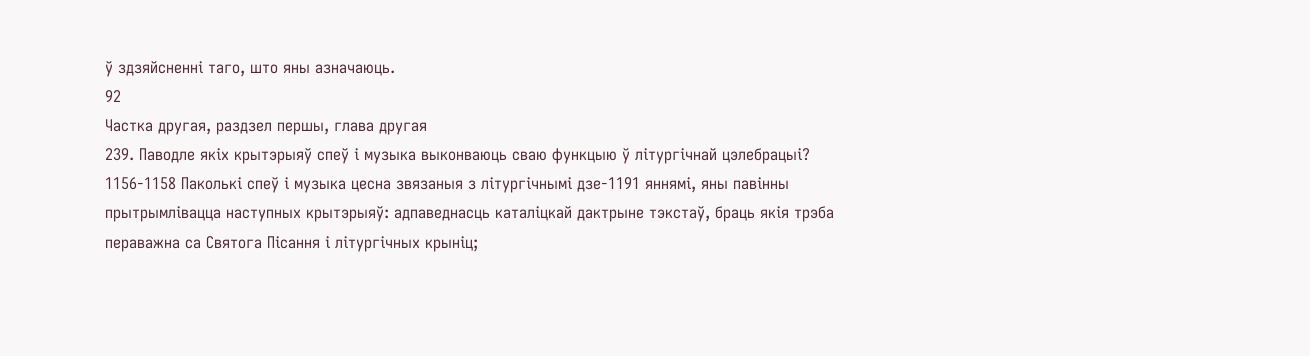ў здзяйсненні таго, што яны азначаюць.
92
Частка другая, раздзел першы, глава другая
239. Паводле якіх крытэрыяў спеў і музыка выконваюць сваю функцыю ў літургічнай цэлебрацыі?
1156-1158 Паколькі спеў і музыка цесна звязаныя з літургічнымі дзе-1191 яннямі, яны павінны прытрымлівацца наступных крытэрыяў: адпаведнасць каталіцкай дактрыне тэкстаў, браць якія трэба пераважна са Святога Пісання і літургічных крыніц;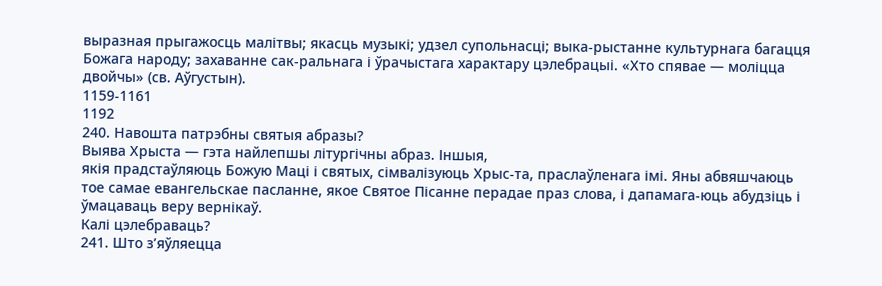выразная прыгажосць малітвы; якасць музыкі; удзел супольнасці; выка-рыстанне культурнага багацця Божага народу; захаванне сак-ральнага і ўрачыстага характару цэлебрацыі. «Хто спявае — моліцца двойчы» (св. Аўгустын).
1159-1161
1192
240. Навошта патрэбны святыя абразы?
Выява Хрыста — гэта найлепшы літургічны абраз. Іншыя,
якія прадстаўляюць Божую Маці і святых, сімвалізуюць Хрыс-та, праслаўленага імі. Яны абвяшчаюць тое самае евангельскае пасланне, якое Святое Пісанне перадае праз слова, і дапамага-юць абудзіць і ўмацаваць веру вернікаў.
Калі цэлебраваць?
241. Што з’яўляецца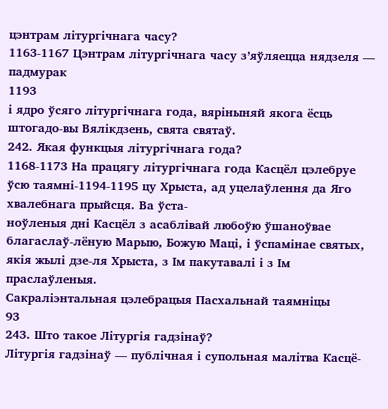цэнтрам літургічнага часу?
1163-1167 Цэнтрам літургічнага часу з’яўляецца нядзеля — падмурак
1193
і ядро ўсяго літургічнага года, вяріныняй якога ёсць штогадо-вы Вялікдзень, свята святаў.
242. Якая функцыя літургічнага года?
1168-1173 На працягу літургічнага года Касцёл цэлебруе ўсю таямні-1194-1195 цу Хрыста, ад уцелаўлення да Яго хвалебнага прыйсця. Ва ўста-
ноўленыя дні Касцёл з асаблівай любоўю ўшаноўвае благаслаў-лёную Марыю, Божую Маці, і ўспамінае святых, якія жылі дзе-ля Хрыста, з Ім пакутавалі і з Ім праслаўленыя.
Сакраліэнтальная цэлебрацыя Пасхальнай таямніцы
93
243. Што такое Літургія гадзінаў?
Літургія гадзінаў — публічная і супольная малітва Касцё-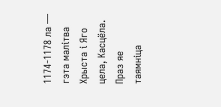1174-1178 ла — гэта малітва Хрыста і Яго цела, Касцёла. Праз яе таямніца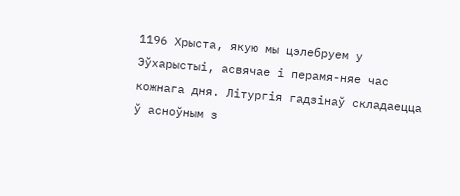1196 Хрыста, якую мы цэлебруем у Эўхарыстыі, асвячае і перамя-няе час кожнага дня. Літургія гадзінаў складаецца ў асноўным з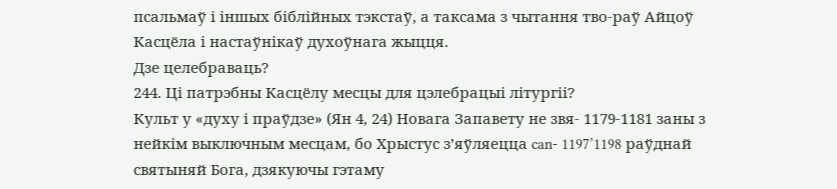псальмаў і іншых біблійных тэкстаў, а таксама з чытання тво-раў Айцоў Касцёла і настаўнікаў духоўнага жыцця.
Дзе целебраваць?
244. Ці патрэбны Касцёлу месцы для цэлебрацыі літургіі?
Культ у «духу і праўдзе» (Ян 4, 24) Новага Запавету не звя- 1179-1181 заны з нейкім выключным месцам, бо Хрыстус з’яўляецца can- 1197’1198 раўднай святыняй Бога, дзякуючы гэтаму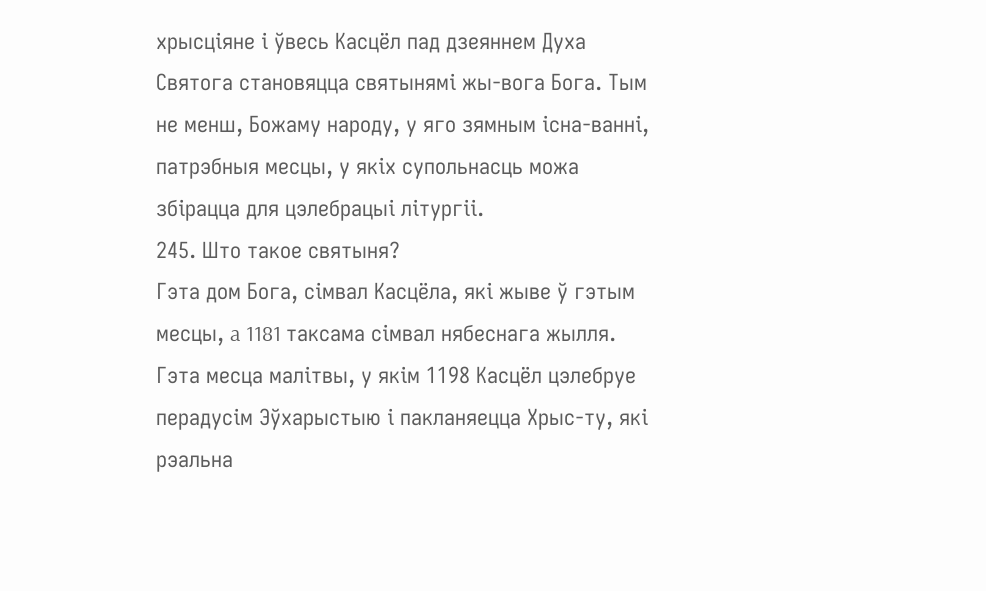хрысціяне і ўвесь Касцёл пад дзеяннем Духа Святога становяцца святынямі жы-вога Бога. Тым не менш, Божаму народу, у яго зямным існа-ванні, патрэбныя месцы, у якіх супольнасць можа збірацца для цэлебрацыі літургіі.
245. Што такое святыня?
Гэта дом Бога, сімвал Касцёла, які жыве ў гэтым месцы, a 1181 таксама сімвал нябеснага жылля. Гэта месца малітвы, у якім 1198 Касцёл цэлебруе перадусім Эўхарыстыю і пакланяецца Хрыс-ту, які рэальна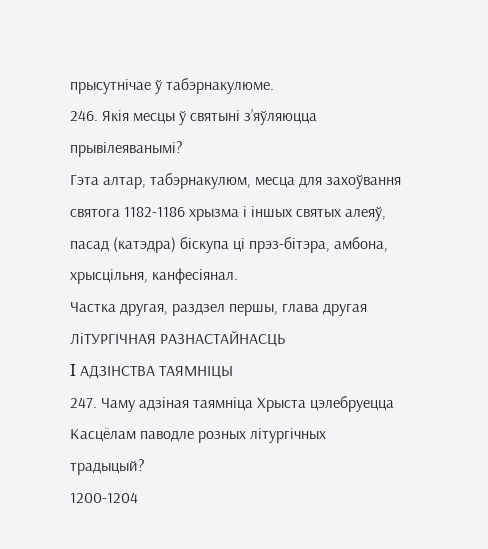прысутнічае ў табэрнакулюме.
246. Якія месцы ў святыні з’яўляюцца прывілеяванымі?
Гэта алтар, табэрнакулюм, месца для захоўвання святога 1182-1186 хрызма і іншых святых алеяў, пасад (катэдра) біскупа ці прэз-бітэра, амбона, хрысцільня, канфесіянал.
Частка другая, раздзел першы, глава другая
ЛіТУРГІЧНАЯ РАЗНАСТАЙНАСЦЬ
I АДЗІНСТВА ТАЯМНІЦЫ
247. Чаму адзіная таямніца Хрыста цэлебруецца Касцёлам паводле розных літургічных традыцый?
1200-1204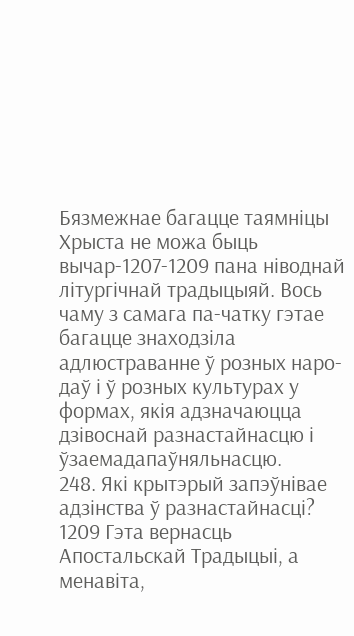Бязмежнае багацце таямніцы Хрыста не можа быць вычар-1207-1209 пана ніводнай літургічнай традыцыяй. Вось чаму з самага па-чатку гэтае багацце знаходзіла адлюстраванне ў розных наро-даў і ў розных культурах у формах, якія адзначаюцца дзівоснай разнастайнасцю і ўзаемадапаўняльнасцю.
248. Які крытэрый запэўнівае адзінства ў разнастайнасці?
1209 Гэта вернасць Апостальскай Традыцыі, а менавіта,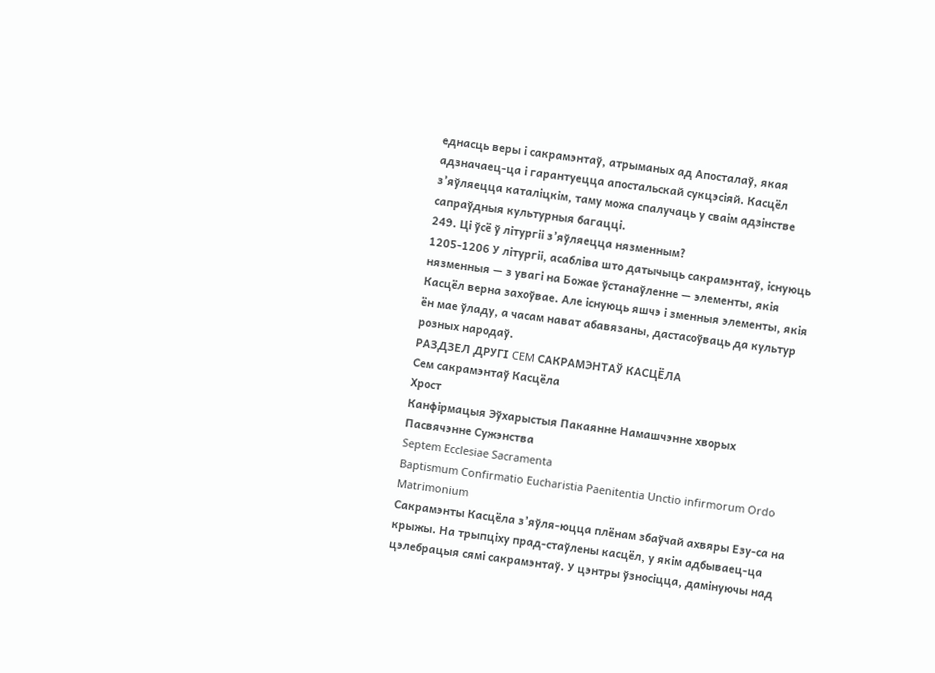еднасць веры і сакрамэнтаў, атрыманых ад Апосталаў, якая адзначаец-ца і гарантуецца апостальскай сукцэсіяй. Касцёл з’яўляецца каталіцкім, таму можа спалучаць у сваім адзінстве сапраўдныя культурныя багацці.
249. Ці ўсё ў літургіі з’яўляецца нязменным?
1205-1206 У літургіі, асабліва што датычыць сакрамэнтаў, існуюць
нязменныя — з увагі на Божае ўстанаўленне — элементы, якія Касцёл верна захоўвае. Але існуюць яшчэ і зменныя элементы, якія ён мае ўладу, а часам нават абавязаны, дастасоўваць да культур розных народаў.
РАЗДЗЕЛ ДРУГІ CEM САКРАМЭНТАЎ КАСЦЁЛА
Сем сакрамэнтаў Касцёла
Хрост
Канфірмацыя Эўхарыстыя Пакаянне Намашчэнне хворых Пасвячэнне Сужэнства
Septem Ecclesiae Sacramenta
Baptismum Confirmatio Eucharistia Paenitentia Unctio infirmorum Ordo
Matrimonium
Сакрамэнты Касцёла з’яўля-юцца плёнам збаўчай ахвяры Езу-са на крыжы. На трыпціху прад-стаўлены касцёл, у якім адбываец-ца цэлебрацыя сямі сакрамэнтаў. У цэнтры ўзносіцца, дамінуючы над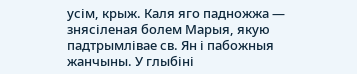усім, крыж. Каля яго падножжа — знясіленая болем Марыя, якую падтрымлівае св. Ян і пабожныя жанчыны. У глыбіні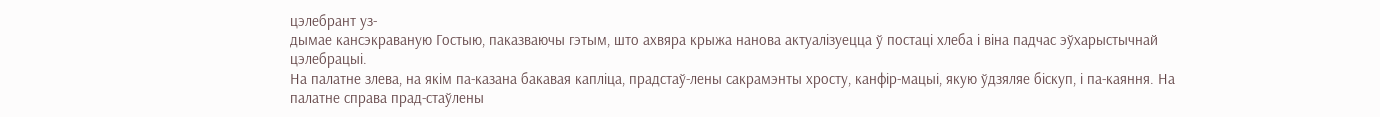цэлебрант уз-
дымае кансэкраваную Гостыю, паказваючы гэтым, што ахвяра крыжа нанова актуалізуецца ў постаці хлеба і віна падчас эўхарыстычнай цэлебрацыі.
На палатне злева, на якім па-казана бакавая капліца, прадстаў-лены сакрамэнты хросту, канфір-мацыі, якую ўдзяляе біскуп, і па-каяння. На палатне справа прад-стаўлены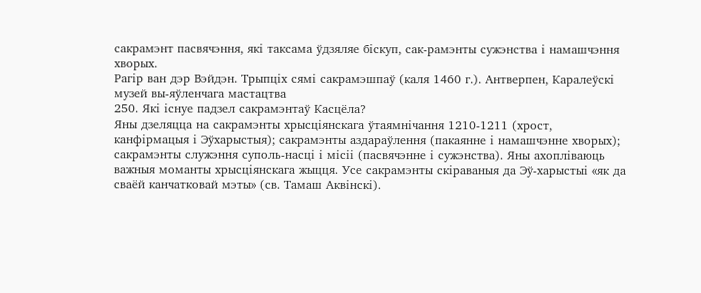сакрамэнт пасвячэння, які таксама ўдзяляе біскуп, сак-рамэнты сужэнства і намашчэння хворых.
Рагір ван дэр Вэйдэн. Трыпціх сямі сакрамэшпаў (каля 1460 г.). Антверпен, Каралеўскі музей вы-яўленчага мастацтва
250. Які існуе падзел сакрамэнтаў Касцёла?
Яны дзеляцца на сакрамэнты хрысціянскага ўтаямнічання 1210-1211 (хрост, канфірмацыя і Эўхарыстыя); сакрамэнты аздараўлення (пакаянне і намашчэнне хворых); сакрамэнты служэння суполь-насці і місіі (пасвячэнне і сужэнства). Яны ахопліваюць важныя моманты хрысціянскага жыцця. Усе сакрамэнты скіраваныя да Эў-харыстыі «як да сваёй канчатковай мэты» (св. Тамаш Аквінскі).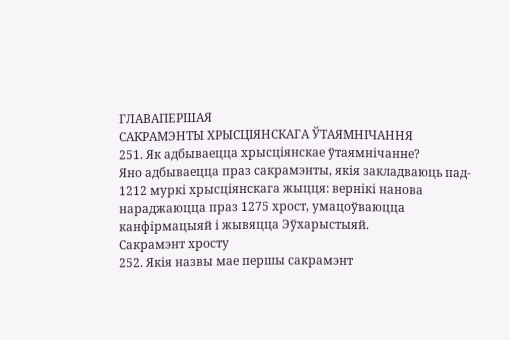ГЛАВАПЕРШАЯ
САКРАМЭНТЫ ХРЫСЦІЯНСКАГА ЎТАЯМНІЧАННЯ
251. Як адбываецца хрысціянскае ўтаямнічанне?
Яно адбываецца праз сакрамэнты, якія закладваюць пад- 1212 муркі хрысціянскага жыцця: вернікі нанова нараджаюцца праз 1275 хрост, умацоўваюцца канфірмацыяй і жывяцца Эўхарыстыяй.
Сакрамэнт хросту
252. Якія назвы мае першы сакрамэнт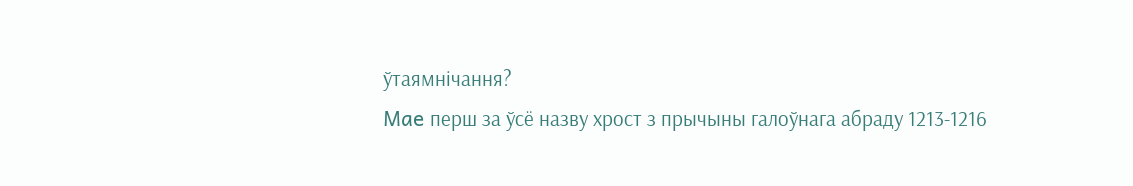ўтаямнічання?
Mae перш за ўсё назву хрост з прычыны галоўнага абраду 1213-1216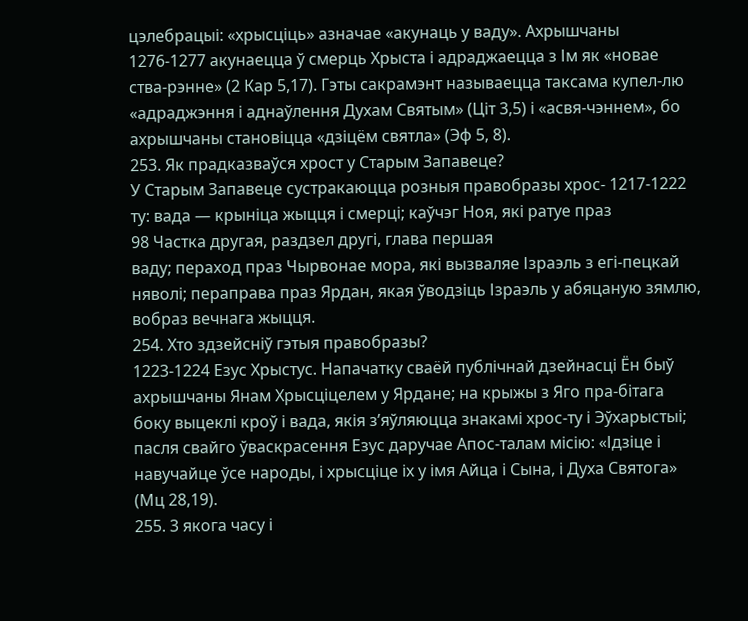цэлебрацыі: «хрысціць» азначае «акунаць у ваду». Ахрышчаны 1276-1277 акунаецца ў смерць Хрыста і адраджаецца з Ім як «новае ства-рэнне» (2 Кар 5,17). Гэты сакрамэнт называецца таксама купел-лю «адраджэння і аднаўлення Духам Святым» (Ціт 3,5) і «асвя-чэннем», бо ахрышчаны становіцца «дзіцём святла» (Эф 5, 8).
253. Як прадказваўся хрост у Старым Запавеце?
У Старым Запавеце сустракаюцца розныя правобразы хрос- 1217-1222 ту: вада — крыніца жыцця і смерці; каўчэг Ноя, які ратуе праз
98 Частка другая, раздзел другі, глава першая
ваду; пераход праз Чырвонае мора, які вызваляе Ізраэль з егі-пецкай няволі; пераправа праз Ярдан, якая ўводзіць Ізраэль у абяцаную зямлю, вобраз вечнага жыцця.
254. Хто здзейсніў гэтыя правобразы?
1223-1224 Езус Хрыстус. Напачатку сваёй публічнай дзейнасці Ён быў
ахрышчаны Янам Хрысціцелем у Ярдане; на крыжы з Яго пра-бітага боку выцеклі кроў і вада, якія з’яўляюцца знакамі хрос-ту і Эўхарыстыі; пасля свайго ўваскрасення Езус даручае Апос-талам місію: «Ідзіце і навучайце ўсе народы, і хрысціце іх у імя Айца і Сына, і Духа Святога» (Мц 28,19).
255. 3 якога часу і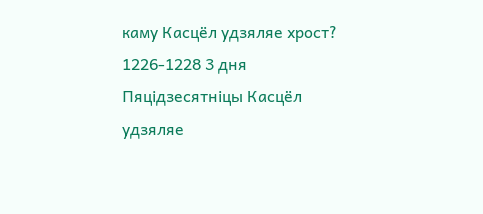каму Касцёл удзяляе хрост?
1226-1228 3 дня Пяцідзесятніцы Касцёл удзяляе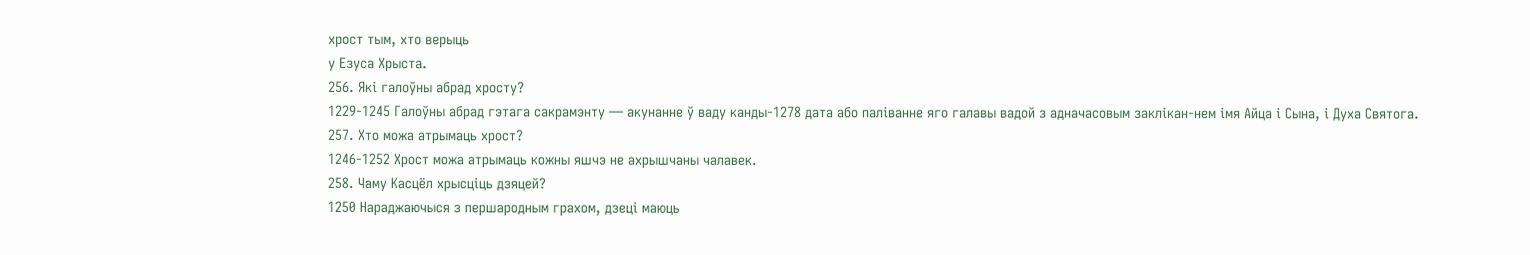хрост тым, хто верыць
у Езуса Хрыста.
256. Які галоўны абрад хросту?
1229-1245 Галоўны абрад гэтага сакрамэнту — акунанне ў ваду канды-1278 дата або паліванне яго галавы вадой з адначасовым заклікан-нем імя Айца і Сына, і Духа Святога.
257. Хто можа атрымаць хрост?
1246-1252 Хрост можа атрымаць кожны яшчэ не ахрышчаны чалавек.
258. Чаму Касцёл хрысціць дзяцей?
1250 Нараджаючыся з першародным грахом, дзеці маюць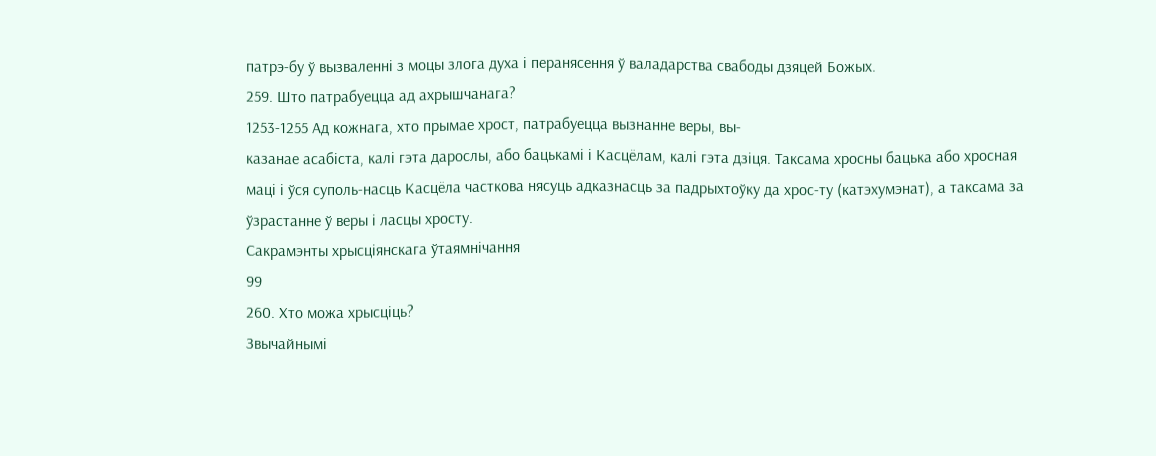патрэ-бу ў вызваленні з моцы злога духа і перанясення ў валадарства свабоды дзяцей Божых.
259. Што патрабуецца ад ахрышчанага?
1253-1255 Ад кожнага, хто прымае хрост, патрабуецца вызнанне веры, вы-
казанае асабіста, калі гэта дарослы, або бацькамі і Касцёлам, калі гэта дзіця. Таксама хросны бацька або хросная маці і ўся суполь-насць Касцёла часткова нясуць адказнасць за падрыхтоўку да хрос-ту (катэхумэнат), а таксама за ўзрастанне ў веры і ласцы хросту.
Сакрамэнты хрысціянскага ўтаямнічання
99
260. Хто можа хрысціць?
Звычайнымі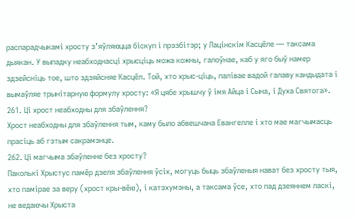распарадчыкамі хросту з’яўляюцца біскуп і прэзбітэр; у Лацінскім Касцёле — таксама дыякан. У выпадку неабходнасці хрысціць можа кожны, галоўнае, каб у яго быў намер здзейсніць тое, што здзяйсняе Касцёл. Той, хто хрыс-ціць, палівае вадой галаву кандыдата і вымаўляе трынітарную формулу хросту: «Я цябе хрышчу ў імя Айца і Сына, і Духа Святога».
261. Ці хрост неабходны для збаўлення?
Хрост неабходны для збаўлення тым, каму было абвешчана Евангелле і хто мае магчымасць прасіць аб гэтым сакрамэнце.
262. Ці магчыма збаўленне без хросту?
Паколькі Хрыстус памёр дзеля збаўлення ўсіх, могуць быць збаўленыя нават без хросту тыя, хто памірае за веру (хрост кры-вёю), і катэхумэны, а таксама ўсе, хто пад дзеяннем ласкі, не ведаючы Хрыста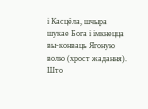і Касцёла, шчыра шукае Бога і імкнецца вы-конваць Ягоную волю (хрост жадання). Што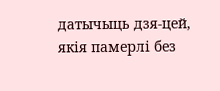датычыць дзя-цей, якія памерлі без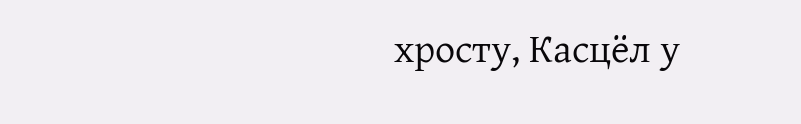хросту, Касцёл у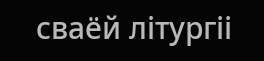сваёй літургіі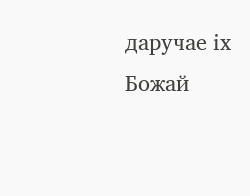даручае іх Божай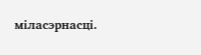міласэрнасці.